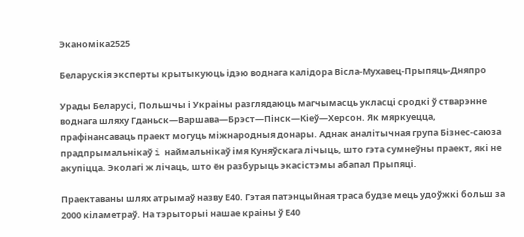Эканоміка2525

Беларускія эксперты крытыкуюць ідэю воднага калідора Вісла-Мухавец-Прыпяць-Дняпро

Урады Беларусі, Польшчы і Украіны разглядаюць магчымасць укласці сродкі ў стварэнне воднага шляху Гданьск—Варшава—Брэст—Пінск—Кіеў—Херсон. Як мяркуецца, прафінансаваць праект могуць міжнародныя донары. Аднак аналітычная група Бiзнес-саюза прадпрымальнiкаў i наймальнiкаў iмя Куняўскага лічыць, што гэта сумнеўны праект, які не акупіцца. Эколагі ж лічаць, што ён разбурыць экасістэмы абапал Прыпяці.

Праектаваны шлях атрымаў назву Е40. Гэтая патэнцыйная траса будзе мець удоўжкі больш за 2000 кіламетраў. На тэрыторыі нашае краіны ў Е40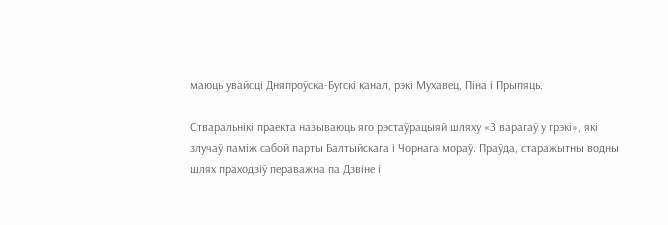маюць увайсці Дняпроўска-Бугскі канал, рэкі Мухавец, Піна і Прыпяць.

Стваральнікі праекта называюць яго рэстаўрацыяй шляху «З варагаў у грэкі», які злучаў паміж сабой парты Балтыйскага і Чорнага мораў. Праўда, старажытны водны шлях праходзіў пераважна па Дзвіне і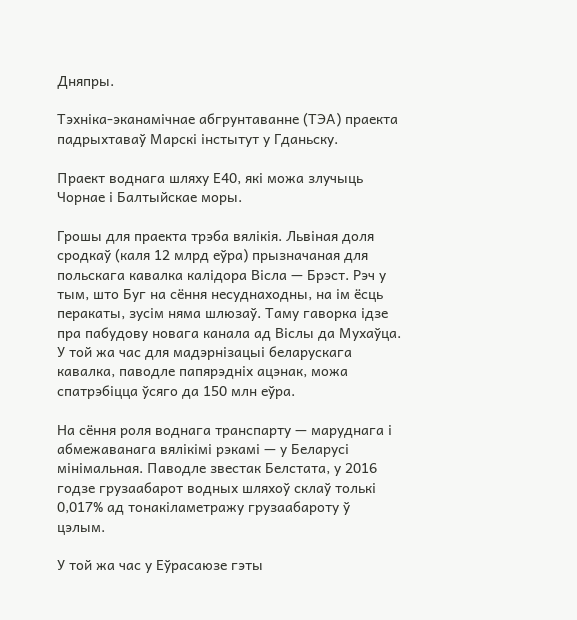Дняпры.

Тэхніка-эканамічнае абгрунтаванне (ТЭА) праекта падрыхтаваў Марскі інстытут у Гданьску.

Праект воднага шляху Е40, які можа злучыць Чорнае і Балтыйскае моры.

Грошы для праекта трэба вялікія. Львіная доля сродкаў (каля 12 млрд еўра) прызначаная для польскага кавалка калідора Вісла — Брэст. Рэч у тым, што Буг на сёння несуднаходны, на ім ёсць перакаты, зусім няма шлюзаў. Таму гаворка ідзе пра пабудову новага канала ад Віслы да Мухаўца. У той жа час для мадэрнізацыі беларускага кавалка, паводле папярэдніх ацэнак, можа спатрэбіцца ўсяго да 150 млн еўра.

На сёння роля воднага транспарту — маруднага і абмежаванага вялікімі рэкамі — у Беларусі мінімальная. Паводле звестак Белстата, у 2016 годзе грузаабарот водных шляхоў склаў толькі 0,017% ад тонакіламетражу грузаабароту ў цэлым.

У той жа час у Еўрасаюзе гэты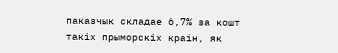паказчык складае 6,7% за кошт такіх прыморскіх краін, як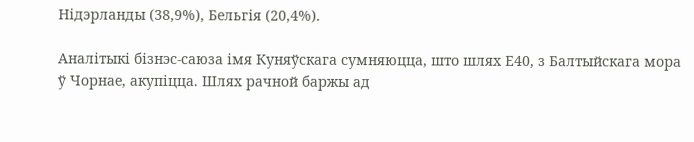Нідэрланды (38,9%), Бельгія (20,4%).

Аналітыкі бізнэс-саюза імя Куняўскага сумняюцца, што шлях Е40, з Балтыйскага мора ў Чорнае, акупіцца. Шлях рачной баржы ад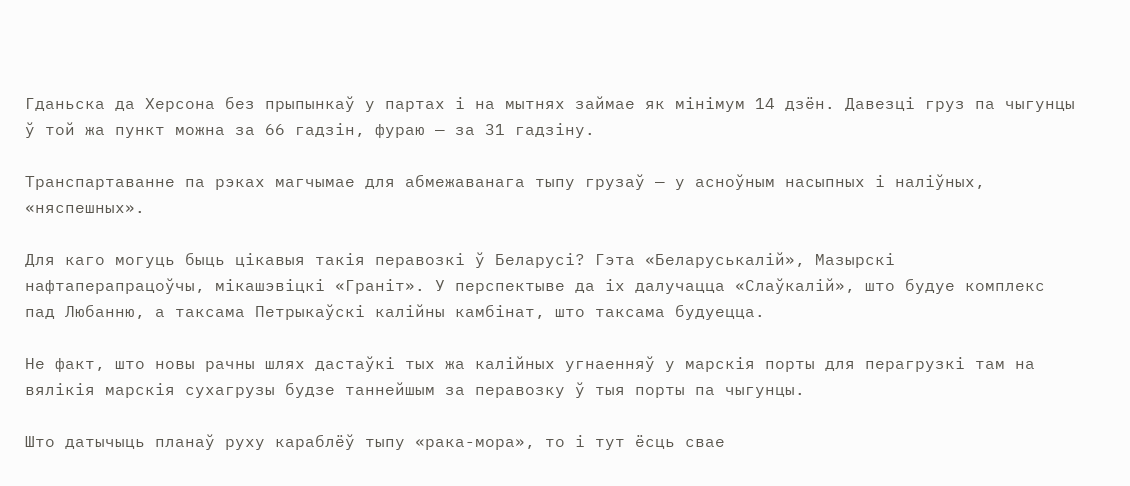Гданьска да Херсона без прыпынкаў у партах і на мытнях займае як мінімум 14 дзён. Давезці груз па чыгунцы ў той жа пункт можна за 66 гадзін, фураю — за 31 гадзіну.

Транспартаванне па рэках магчымае для абмежаванага тыпу грузаў — у асноўным насыпных і наліўных, «няспешных».

Для каго могуць быць цікавыя такія перавозкі ў Беларусі? Гэта «Беларуськалій», Мазырскі нафтаперапрацоўчы, мікашэвіцкі «Граніт». У перспектыве да іх далучацца «Слаўкалій», што будуе комплекс пад Любанню, а таксама Петрыкаўскі калійны камбінат, што таксама будуецца.

Не факт, што новы рачны шлях дастаўкі тых жа калійных угнаенняў у марскія порты для перагрузкі там на вялікія марскія сухагрузы будзе таннейшым за перавозку ў тыя порты па чыгунцы.

Што датычыць планаў руху караблёў тыпу «рака-мора», то і тут ёсць свае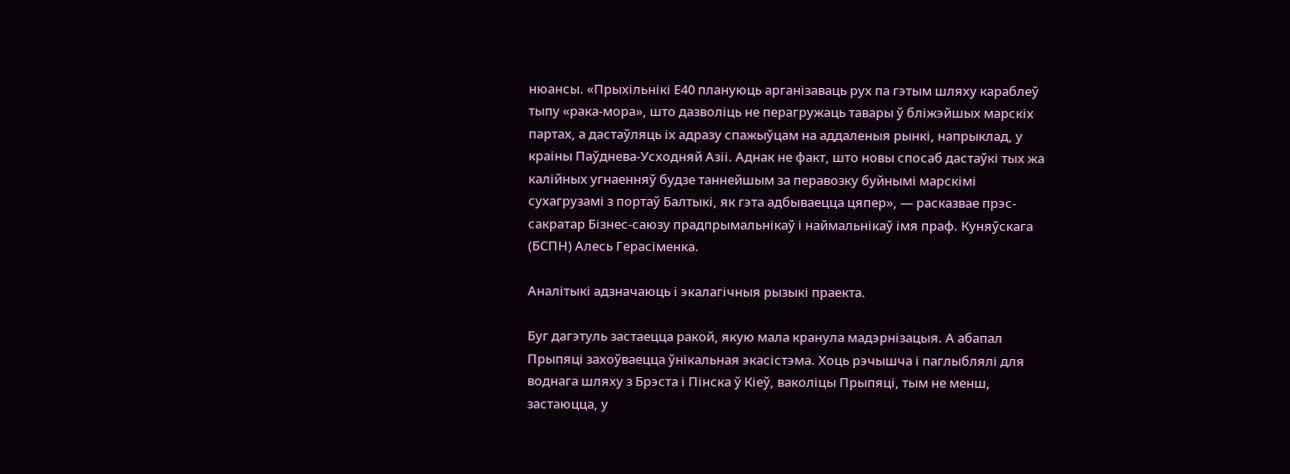нюансы. «Прыхільнікі Е40 плануюць арганізаваць рух па гэтым шляху караблеў тыпу «рака-мора», што дазволіць не перагружаць тавары ў бліжэйшых марскіх партах, а дастаўляць іх адразу спажыўцам на аддаленыя рынкі, напрыклад, у краіны Паўднева-Усходняй Азіі. Аднак не факт, што новы спосаб дастаўкі тых жа калійных угнаенняў будзе таннейшым за перавозку буйнымі марскімі сухагрузамі з портаў Балтыкі, як гэта адбываецца цяпер», — расказвае прэс-сакратар Бізнес-саюзу прадпрымальнікаў і наймальнікаў імя праф. Куняўскага (БСПН) Алесь Герасіменка.

Аналітыкі адзначаюць і экалагічныя рызыкі праекта.

Буг дагэтуль застаецца ракой, якую мала кранула мадэрнізацыя. А абапал Прыпяці захоўваецца ўнікальная экасістэма. Хоць рэчышча і паглыблялі для воднага шляху з Брэста і Пінска ў Кіеў, ваколіцы Прыпяці, тым не менш, застаюцца, у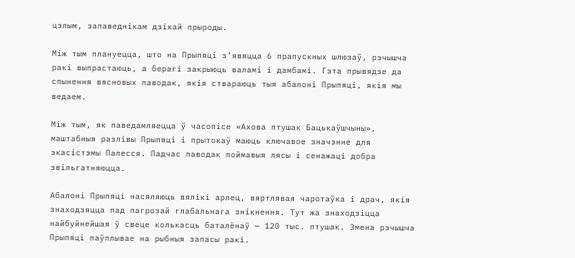цэлым, запаведнікам дзікай прыроды.

Між тым плануецца, што на Прыпяці з’явяцца 6 прапускных шлюзаў, рэчышча ракі выпрастаюць, а берагі закрыюць валамі і дамбамі. Гэта прывядзе да спынення вясновых паводак, якія ствараюць тыя абалоні Прыпяці, якія мы ведаем.

Між тым, як паведамляецца ў часопісе «Ахова птушак Бацькаўшчыны», маштабныя разлівы Прыпяці і прытокаў маюць ключавое значэнне для экасістэмы Палесся. Падчас паводак поймавыя лясы і сенажаці добра звільгатняюцца.

Абалоні Прыпяці насяляюць вялікі арлец, вяртлявая чаротаўка і драч, якія знаходзяцца пад пагрозай глабальнага знікнення. Тут жа знаходзіцца найбуйнейшая ў свеце колькасць баталёнаў — 120 тыс. птушак. Змена рэчышча Прыпяці паўплывае на рыбныя запасы ракі.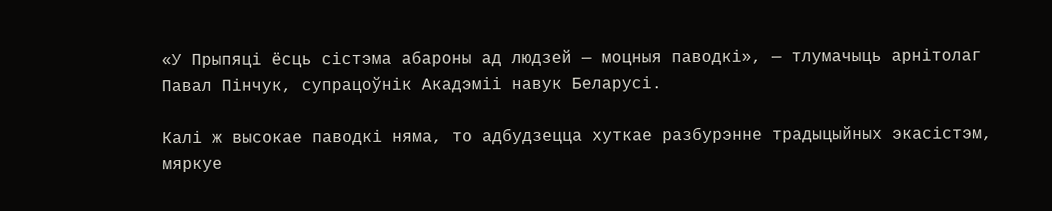«У Прыпяці ёсць сістэма абароны ад людзей — моцныя паводкі», — тлумачыць арнітолаг Павал Пінчук, супрацоўнік Акадэміі навук Беларусі.

Калі ж высокае паводкі няма, то адбудзецца хуткае разбурэнне традыцыйных экасістэм, мяркуе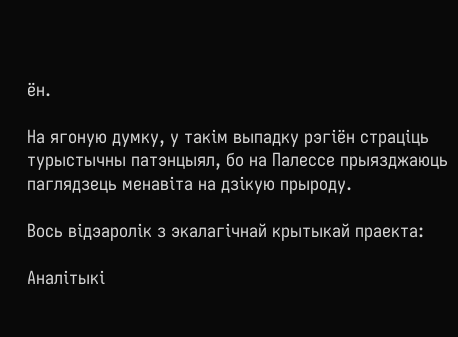ён.

На ягоную думку, у такім выпадку рэгіён страціць турыстычны патэнцыял, бо на Палессе прыязджаюць паглядзець менавіта на дзікую прыроду.

Вось відэаролік з экалагічнай крытыкай праекта:

Аналітыкі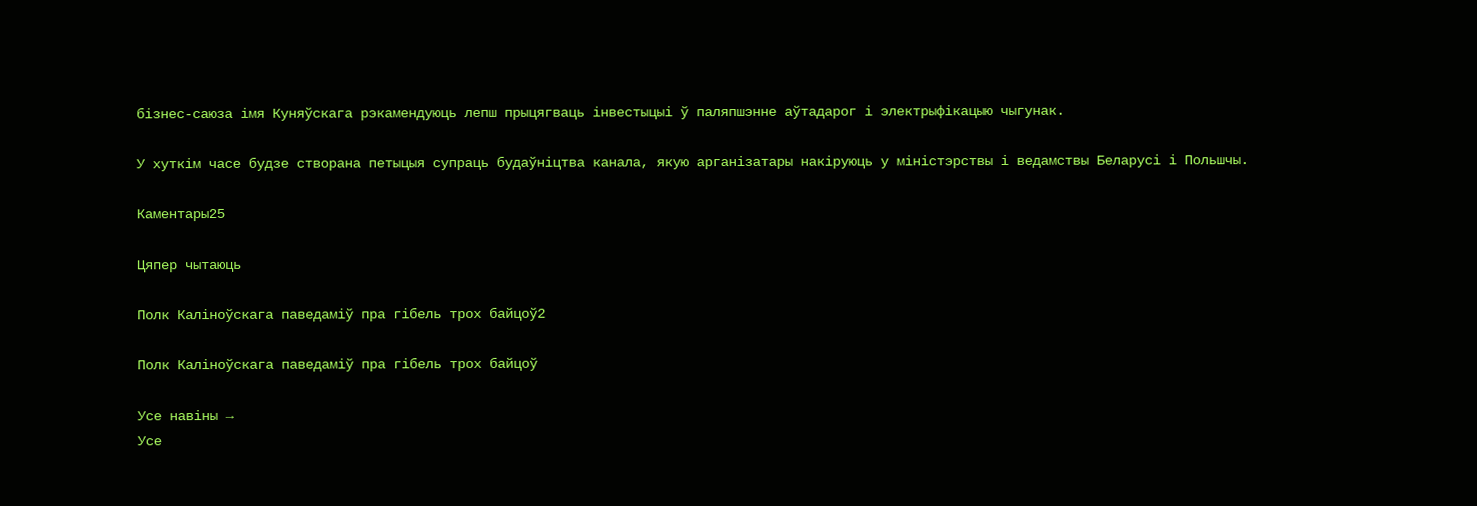бізнес-саюза імя Куняўскага рэкамендуюць лепш прыцягваць інвестыцыі ў паляпшэнне аўтадарог і электрыфікацыю чыгунак.

У хуткім часе будзе створана петыцыя супраць будаўніцтва канала, якую арганізатары накіруюць у міністэрствы і ведамствы Беларусі і Польшчы.

Каментары25

Цяпер чытаюць

Полк Каліноўскага паведаміў пра гібель трох байцоў2

Полк Каліноўскага паведаміў пра гібель трох байцоў

Усе навіны →
Усе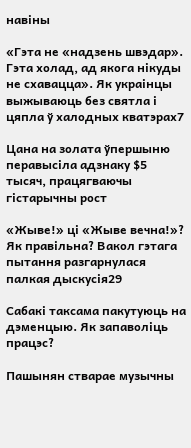навіны

«Гэта не «надзень швэдар». Гэта холад, ад якога нікуды не схавацца». Як украінцы выжываюць без святла і цяпла ў халодных кватэрах7

Цана на золата ўпершыню перавысіла адзнаку $5 тысяч, працягваючы гістарычны рост

«Жыве!» ці «Жыве вечна!»? Як правільна? Вакол гэтага пытання разгарнулася палкая дыскусія29

Сабакі таксама пакутуюць на дэменцыю. Як запаволіць працэс?

Пашынян стварае музычны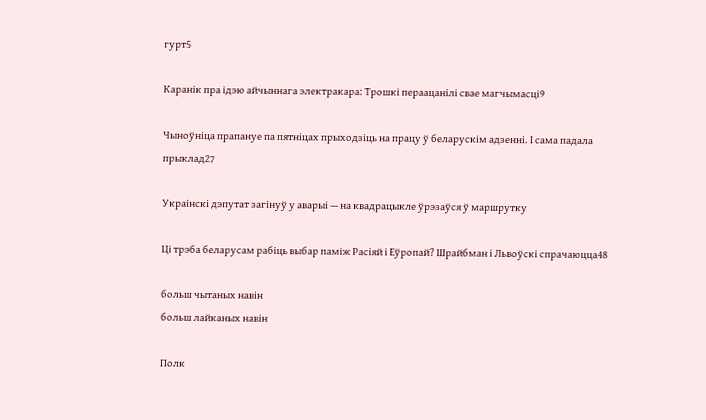гурт5

Каранік пра ідэю айчыннага электракара: Трошкі пераацанілі свае магчымасці9

Чыноўніца прапануе па пятніцах прыходзіць на працу ў беларускім адзенні. І сама падала прыклад27

Украінскі дэпутат загінуў у аварыі — на квадрацыкле ўрэзаўся ў маршрутку

Ці трэба беларусам рабіць выбар паміж Расіяй і Еўропай? Шрайбман і Львоўскі спрачаюцца48

больш чытаных навін
больш лайканых навін

Полк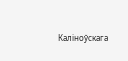Каліноўскага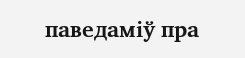паведаміў пра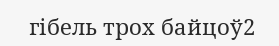гібель трох байцоў2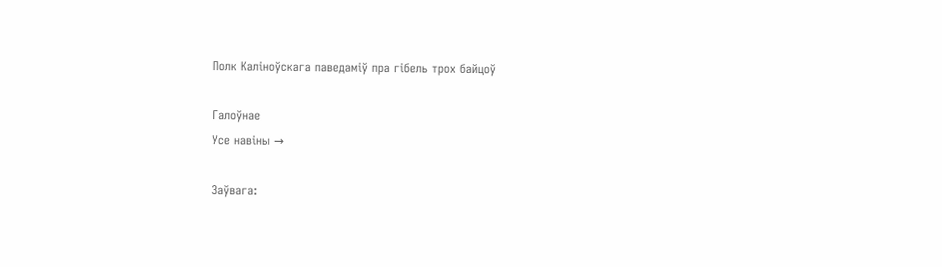Полк Каліноўскага паведаміў пра гібель трох байцоў

Галоўнае
Усе навіны →

Заўвага: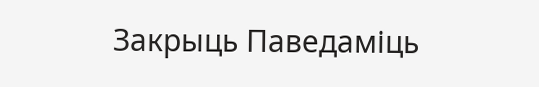Закрыць Паведаміць